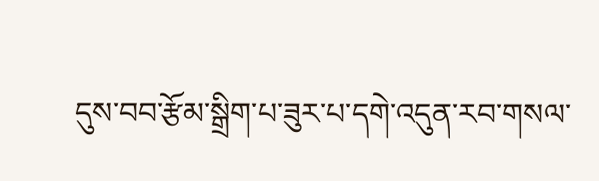དུས་བབ་རྩོམ་སྒྲིག་པ་ཟུར་པ་དགེ་འདུན་རབ་གསལ་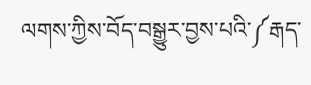ལགས་ཀྱིས་བོད་བསྒྱུར་བྱས་པའི་༼རྒད་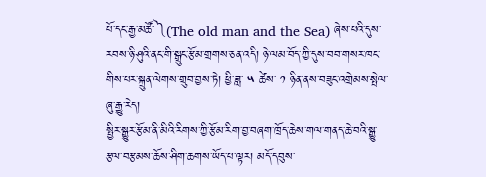པོ་དང་རྒྱ་མཚོ་༽(The old man and the Sea) ཞེས་པའི་དུས་རབས་ཉི་ཤུའི་ནང་གི་སྒྲུང་རྩོམ་གྲགས་ཅན་འདི། ཉེ་ལམ་བོད་ཀྱི་དུས་བབ་གསར་ཁང་གིས་པར་སྐྲུན་ལེགས་གྲུབ་བྱས་ཏེ། ཕྱི་ཟླ་ ༥ ཚེས་ ༡ ཉིན་ནས་བཟུང་འགྲེམས་སྤེལ་ཞུ་རྒྱུ་རེད།
སྤྱིར་སྒྱུར་རྩོམ་ནི་མིའི་རིགས་ཀྱི་རྩོམ་རིག་བྱ་བཞག་ཁྲོད་ཆེས་གལ་གནད་ཆེ་བའི་སྒྱུ་རྩལ་བརྩམས་ཆོས་ཤིག་ཆགས་ཡོད་པ་ལྟར། མདོ་དབུས་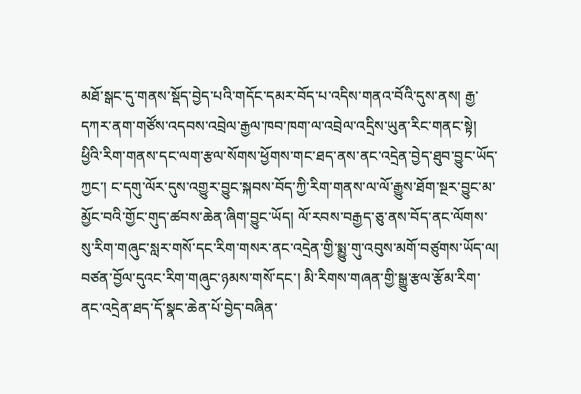མཐོ་སྒང་དུ་གནས་སྡོད་བྱེད་པའི་གདོང་དམར་བོད་པ་འདིས་གནའ་བོའི་དུས་ནས། རྒྱ་དཀར་ནག་གཙོས་འདབས་འབྲེལ་རྒྱལ་ཁབ་ཁག་ལ་འབྲེལ་འདྲིས་ཡུན་རིང་གནང་སྟེ། ཕྱིའི་རིག་གནས་དང་ལག་རྩལ་སོགས་ཕྱོགས་གང་ཐད་ནས་ནང་འདྲེན་བྱེད་ཐུབ་བྱུང་ཡོད་ཀྱང་། ང་དགུ་ལོར་དུས་འགྱུར་བྱུང་སྐབས་བོད་ཀྱི་རིག་གནས་ལ་ལོ་རྒྱུས་ཐོག་སྔར་བྱུང་མ་མྱོང་བའི་གྱོང་གུད་ཚབས་ཆེན་ཞིག་བྱུང་ཡོད། ལོ་རབས་བརྒྱད་ཅུ་ནས་བོད་ནང་ལོགས་སུ་རིག་གཞུང་སླར་གསོ་དང་རིག་གསར་ནང་འདྲེན་གྱི་སྨྱུ་གུ་འབུས་མགོ་བཙུགས་ཡོད་ལ། བཙན་བྱོལ་དུའང་རིག་གཞུང་ཉམས་གསོ་དང་། མི་རིགས་གཞན་གྱི་སྒྱུ་རྩལ་རྩོམ་རིག་ནང་འདྲེན་ཐད་དོ་སྣང་ཆེན་པོ་བྱེད་བཞིན་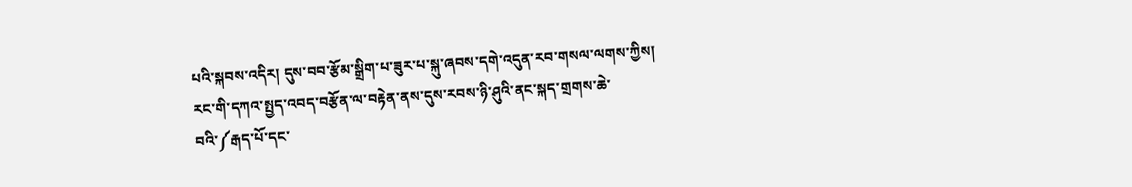པའི་སྐབས་འདིར། དུས་བབ་རྩོམ་སྒྲིག་པ་ཟུར་པ་སྐུ་ཞབས་དགེ་འདུན་རབ་གསལ་ལགས་ཀྱིས། རང་གི་དཀའ་སྤྱད་འབད་བརྩོན་ལ་བརྟེན་ནས་དུས་རབས་ཉི་ཤུའི་ནང་སྐད་གྲགས་ཆེ་བའི་༼རྒད་པོ་དང་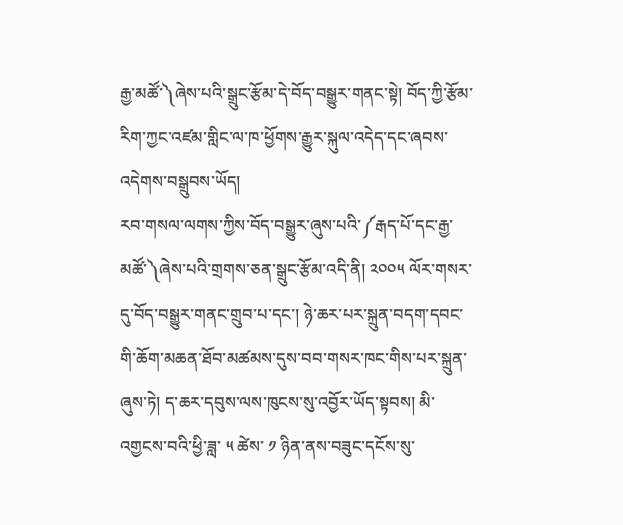རྒྱ་མཚོ་༽ཞེས་པའི་སྒྲུང་རྩོམ་དེ་བོད་བསྒྱུར་གནང་སྟེ། བོད་ཀྱི་རྩོམ་རིག་ཀྱང་འཛམ་གླིང་ལ་ཁ་ཕྱོགས་རྒྱུར་སྐུལ་འདེད་དང་ཞབས་འདེགས་བསྒྲུབས་ཡོད།
རབ་གསལ་ལགས་ཀྱིས་བོད་བསྒྱུར་ཞུས་པའི་༼རྒད་པོ་དང་རྒྱ་མཚོ་༽ཞེས་པའི་གྲགས་ཅན་སྒྲུང་རྩོམ་འདི་ནི། ༢༠༠༥ ལོར་གསར་དུ་བོད་བསྒྱུར་གནང་གྲུབ་པ་དང་། ཉེ་ཆར་པར་སྐྲུན་བདག་དབང་གི་ཆོག་མཆན་ཐོབ་མཚམས་དུས་བབ་གསར་ཁང་གིས་པར་སྐྲུན་ཞུས་ཏེ། ད་ཆར་དབུས་ལས་ཁུངས་སུ་འབྱོར་ཡོད་སྟབས། མི་འགྱངས་བའི་ཕྱི་ཟླ་ ༥ ཚེས་ ༡ ཉིན་ནས་བཟུང་དངོས་སུ་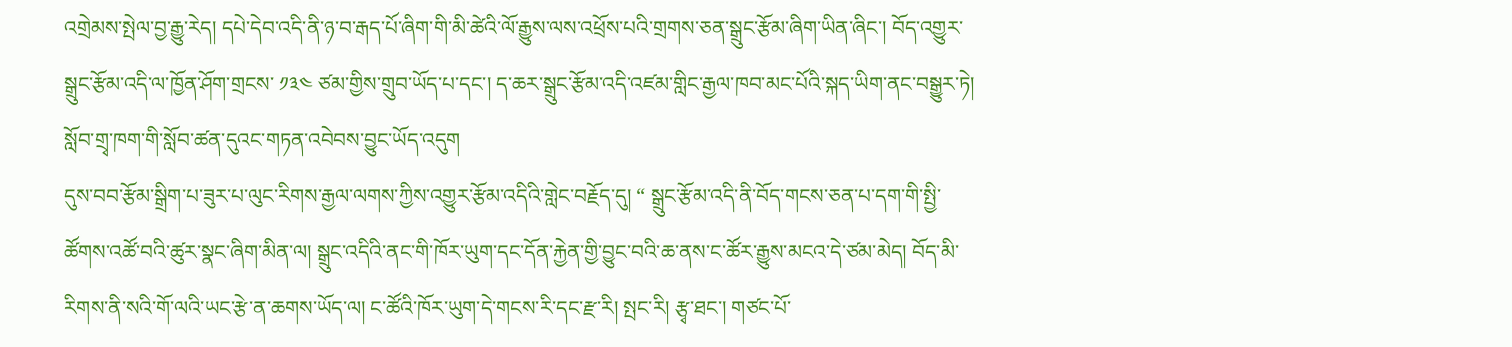འགྲེམས་སྤེལ་བྱ་རྒྱུ་རེད། དཔེ་དེབ་འདི་ནི་ཉ་བ་རྒད་པོ་ཞིག་གི་མི་ཚེའི་ལོ་རྒྱུས་ལས་འཕྲོས་པའི་གྲགས་ཅན་སྒྲུང་རྩོམ་ཞིག་ཡིན་ཞིང་། བོད་འགྱུར་སྒྲུང་རྩོམ་འདི་ལ་ཁྱོན་ཤོག་གྲངས་ ༡༣༤ ཙམ་གྱིས་གྲུབ་ཡོད་པ་དང་། ད་ཆར་སྒྲུང་རྩོམ་འདི་འཛམ་གླིང་རྒྱལ་ཁབ་མང་པོའི་སྐད་ཡིག་ནང་བསྒྱུར་ཏེ། སློབ་གྲྭ་ཁག་གི་སློབ་ཚན་དུའང་གཏན་འབེབས་བྱུང་ཡོད་འདུག
དུས་བབ་རྩོམ་སྒྲིག་པ་ཟུར་པ་ལུང་རིགས་རྒྱལ་ལགས་ཀྱིས་འགྱུར་རྩོམ་འདིའི་གླེང་བརྗོད་དུ། “ སྒྲུང་རྩོམ་འདི་ནི་བོད་གངས་ཅན་པ་དག་གི་སྤྱི་ཚོགས་འཚོ་བའི་ཚུར་སྣང་ཞིག་མིན་ལ། སྒྲུང་འདིའི་ནང་གི་ཁོར་ཡུག་དང་དོན་རྐྱེན་གྱི་བྱུང་བའི་ཆ་ནས་ང་ཚོར་རྒྱུས་མངའ་དེ་ཙམ་མེད། བོད་མི་རིགས་ནི་སའི་གོ་ལའི་ཡང་རྩེ་ན་ཆགས་ཡོད་ལ། ང་ཚོའི་ཁོར་ཡུག་དེ་གངས་རི་དང་རྫ་རི། སྤང་རི། རྩྭ་ཐང་། གཙང་པོ་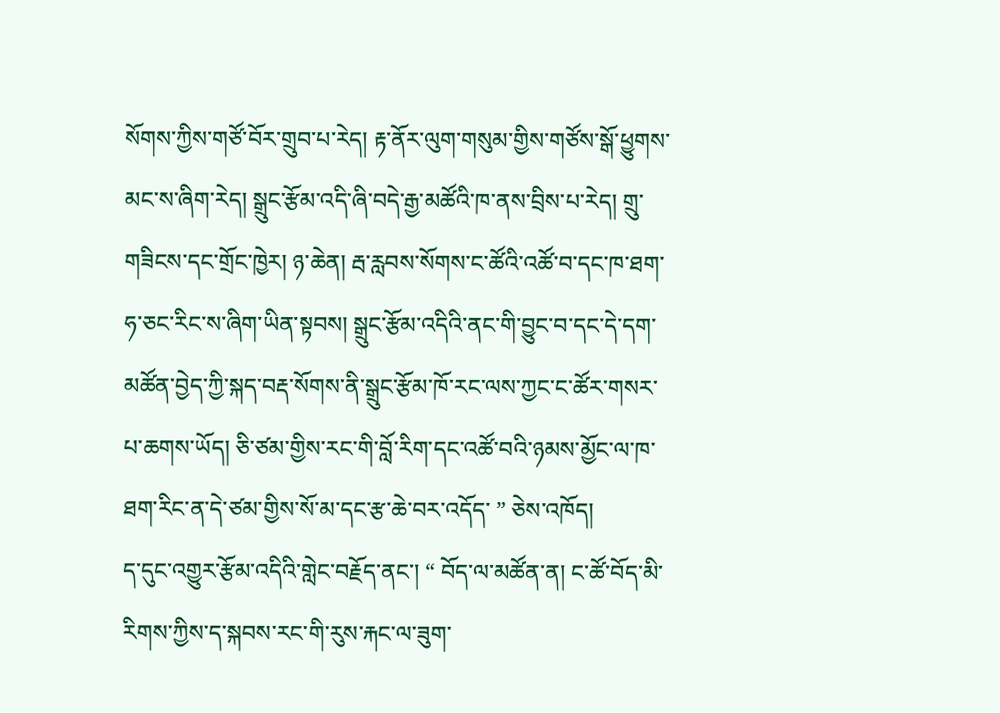སོགས་ཀྱིས་གཙོ་བོར་གྲུབ་པ་རེད། རྟ་ནོར་ལུག་གསུམ་གྱིས་གཙོས་སྒོ་ཕྱུགས་མང་ས་ཞིག་རེད། སྒྲུང་རྩོམ་འདི་ཞི་བདེ་རྒྱ་མཚོའི་ཁ་ནས་བྲིས་པ་རེད། གྲུ་གཟིངས་དང་གྲོང་ཁྱེར། ཉ་ཆེན། རྦ་རླབས་སོགས་ང་ཚོའི་འཚོ་བ་དང་ཁ་ཐག་ཧ་ཅང་རིང་ས་ཞིག་ཡིན་སྟབས། སྒྲུང་རྩོམ་འདིའི་ནང་གི་བྱུང་བ་དང་དེ་དག་མཚོན་བྱེད་ཀྱི་སྐད་བརྡ་སོགས་ནི་སྒྲུང་རྩོམ་ཁོ་རང་ལས་ཀྱང་ང་ཚོར་གསར་པ་ཆགས་ཡོད། ཅི་ཙམ་གྱིས་རང་གི་བློ་རིག་དང་འཚོ་བའི་ཉམས་མྱོང་ལ་ཁ་ཐག་རིང་ན་དེ་ཙམ་གྱིས་སོ་མ་དང་རྩ་ཆེ་བར་འདོད་ ” ཅེས་འཁོད།
ད་དུང་འགྱུར་རྩོམ་འདིའི་གླེང་བརྗོད་ནང་། “ བོད་ལ་མཚོན་ན། ང་ཚོ་བོད་མི་རིགས་ཀྱིས་ད་སྐབས་རང་གི་རུས་རྐང་ལ་ཟུག་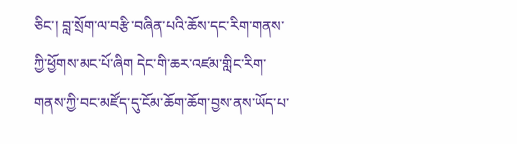ཅིང་། བླ་སྲོག་ལ་བརྩི་བཞིན་པའི་ཆོས་དང་རིག་གནས་ཀྱི་ཕྱོགས་མང་པོ་ཞིག དེང་གི་ཆར་འཛམ་གླིང་རིག་གནས་ཀྱི་བང་མཛོད་དུ་ངོམ་ཆོག་ཆོག་བྱས་ནས་ཡོད་པ་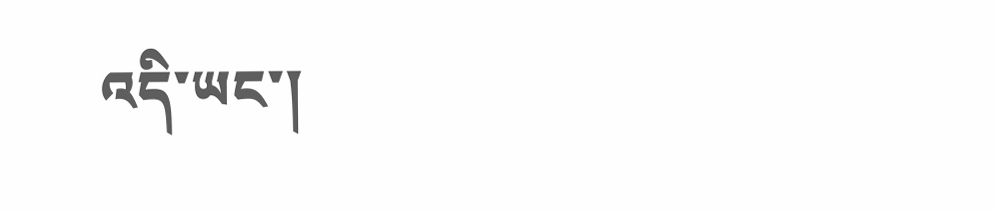འདི་ཡང་།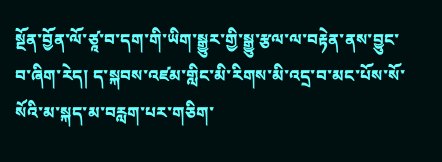སྔོན་བྱོན་ལོ་ཙཱ་བ་དག་གི་ཡིག་སྒྱུར་གྱི་སྒྱུ་རྩལ་ལ་བརྟེན་ནས་བྱུང་བ་ཞིག་རེད། ད་སྐབས་འཛམ་གླིང་མི་རིགས་མི་འདྲ་བ་མང་པོས་སོ་སོའི་མ་སྐད་མ་བརླག་པར་གཅིག་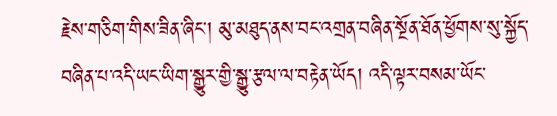རྗེས་གཅིག་གིས་ཟིན་ཞིང་། མུ་མཐུད་ནས་བང་འགྲན་བཞིན་སྔོན་ཐོན་ཕྱོགས་སུ་སྐྱོད་བཞིན་པ་འདི་ཡང་ཡིག་སྒྱུར་གྱི་སྒྱུ་རྩལ་ལ་བརྟེན་ཡོད། འདི་ལྟར་བསམ་ཡོང་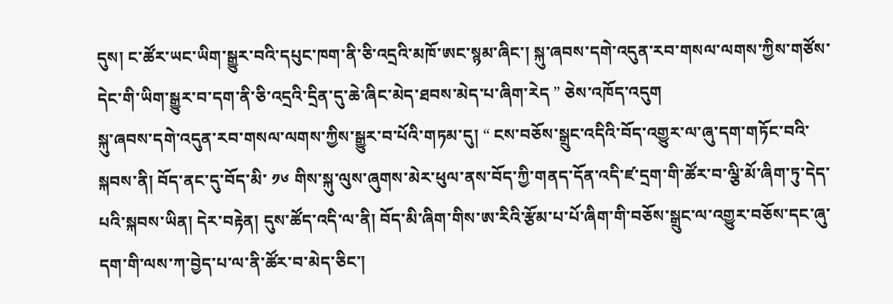དུས། ང་ཚོར་ཡང་ཡིག་སྒྱུར་བའི་དཔུང་ཁག་ནི་ཅི་འདྲའི་མཁོ་ཨང་སྙམ་ཞིང་། སྐུ་ཞབས་དགེ་འདུན་རབ་གསལ་ལགས་ཀྱིས་གཙོས་དེང་གི་ཡིག་སྒྱུར་བ་དག་ནི་ཅི་འདྲའི་དྲིན་དུ་ཆེ་ཞིང་མེད་ཐབས་མེད་པ་ཞིག་རེད ” ཅེས་འཁོད་འདུག
སྐུ་ཞབས་དགེ་འདུན་རབ་གསལ་ལགས་ཀྱིས་སྒྱུར་བ་པོའི་གཏམ་དུ། “ ངས་བཅོས་སྒྲུང་འདིའི་བོད་འགྱུར་ལ་ཞུ་དག་གཏོང་བའི་སྐབས་ནི། བོད་ནང་དུ་བོད་མི་ ༡༦ གིས་སྐུ་ལུས་ཞུགས་མེར་ཕུལ་ནས་བོད་ཀྱི་གནད་དོན་འདི་ཛ་དྲག་གི་ཚོར་བ་ལྕི་མོ་ཞིག་ཏུ་དེད་པའི་སྐབས་ཡིན། དེར་བརྟེན། དུས་ཚོད་འདི་ལ་ནི། བོད་མི་ཞིག་གིས་ཨ་རིའི་རྩོམ་པ་པོ་ཞིག་གི་བཅོས་སྒྲུང་ལ་འགྱུར་བཅོས་དང་ཞུ་དག་གི་ལས་ཀ་བྱེད་པ་ལ་ནི་ཚོར་བ་མེད་ཅིང་།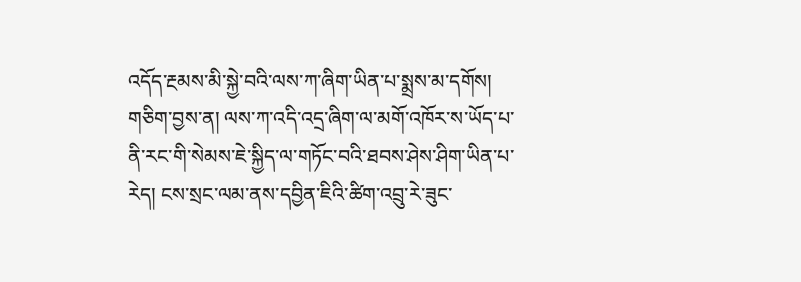འདོད་རྔམས་མི་སྐྱེ་བའི་ལས་ཀ་ཞིག་ཡིན་པ་སྨྲས་མ་དགོས། གཅིག་བྱས་ན། ལས་ཀ་འདི་འདྲ་ཞིག་ལ་མགོ་འཁོར་ས་ཡོད་པ་ནི་རང་གི་སེམས་ཇེ་སྐྱིད་ལ་གཏོང་བའི་ཐབས་ཤེས་ཤིག་ཡིན་པ་རེད། ངས་སྲང་ལམ་ནས་དབྱིན་ཇིའི་ཚིག་འབྲུ་རེ་ཟུང་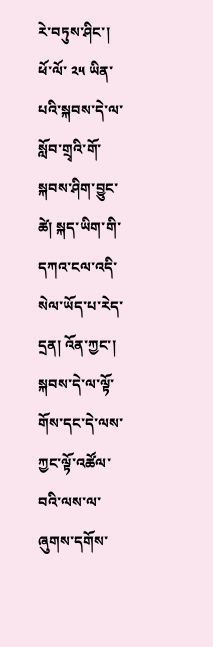རེ་བཏུས་ཤིང་། ཕོ་ལོ་ ༢༥ ཡིན་པའི་སྐབས་དེ་ལ་སློབ་གྲྭའི་གོ་སྐབས་ཤིག་བྱུང་ཚེ། སྐད་ཡིག་གི་དཀའ་ངལ་འདི་སེལ་ཡོད་པ་རེད་དྲན། འོན་ཀྱང་། སྐབས་དེ་ལ་ལྟོ་གོས་དང་དེ་ལས་ཀྱང་ལྟོ་འཚོལ་བའི་ལས་ལ་ཞུགས་དགོས་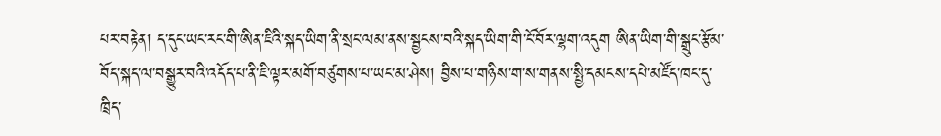པར་བརྟེན། ད་དུང་ཡང་རང་གི་ཨིན་ཇིའི་སྐད་ཡིག་ནི་སྲང་ལམ་ནས་སྦྱངས་བའི་སྐད་ཡིག་གི་ངོ་བོར་ལྷག་འདུག ཨིན་ཡིག་གི་སྒྲུང་རྩོམ་བོད་སྐད་ལ་བསྒྱུར་བའི་འདོད་པ་ནི་ཇི་ལྟར་མགོ་བཙུགས་པ་ཡང་མ་ཤེས། བྱིས་པ་གཉིས་ག་ས་གནས་སྤྱི་དམངས་དཔེ་མཛོད་ཁང་དུ་ཁྲིད་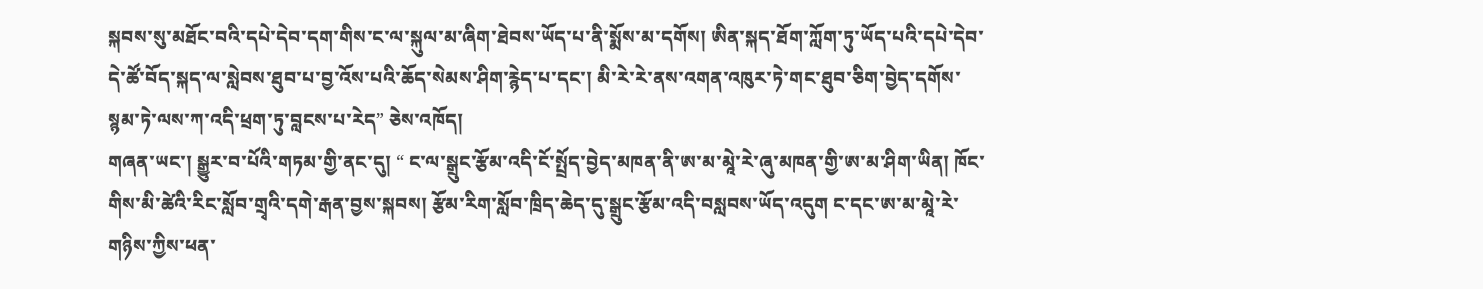སྐབས་སུ་མཐོང་བའི་དཔེ་དེབ་དག་གིས་ང་ལ་སྐུལ་མ་ཞིག་ཐེབས་ཡོད་པ་ནི་སྨོས་མ་དགོས། ཨིན་སྐད་ཐོག་ཀློག་ཏུ་ཡོད་པའི་དཔེ་དེབ་དེ་ཚོ་བོད་སྐད་ལ་སླེབས་ཐུབ་པ་བྱ་འོས་པའི་ཆོད་སེམས་ཤིག་རྙེད་པ་དང་། མི་རེ་རེ་ནས་འགན་འཁུར་ཏེ་གང་ཐུབ་ཅིག་བྱེད་དགོས་སྙམ་ཏེ་ལས་ཀ་འདི་ཕྲག་ཏུ་བླངས་པ་རེད” ཅེས་འཁོད།
གཞན་ཡང་། སྒྱུར་བ་པོའི་གཏམ་གྱི་ནང་དུ། “ ང་ལ་སྒྲུང་རྩོམ་འདི་ངོ་སྤྲོད་བྱེད་མཁན་ནི་ཨ་མ་མཱེ་རེ་ཞུ་མཁན་གྱི་ཨ་མ་ཤིག་ཡིན། ཁོང་གིས་མི་ཚེའི་རིང་སློབ་གྲྭའི་དགེ་རྒན་བྱས་སྐབས། རྩོམ་རིག་སློབ་ཁྲིད་ཆེད་དུ་སྒྲུང་རྩོམ་འདི་བསླབས་ཡོད་འདུག ང་དང་ཨ་མ་མཱེ་རེ་གཉིས་ཀྱིས་ཕན་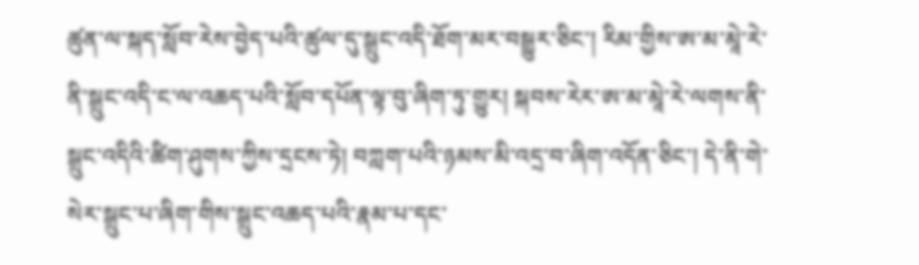ཚུན་ལ་སྐད་སློབ་རེས་བྱེད་པའི་ཚུལ་དུ་སྒྲུང་འདི་ཐོག་མར་བསྒྱུར་ཅིང་། རིམ་གྱིས་ཨ་མ་མཱེ་རེ་ནི་སྒྲུང་འདི་ང་ལ་འཆད་པའི་སློབ་དཔོན་ལྟ་བུ་ཞིག་ཏུ་གྱུར། སྐབས་རེར་ཨ་མ་མཱེ་རེ་ལགས་ནི་སྒྲུང་འདིའི་ཚིག་ཤུགས་ཀྱིས་དྲངས་ཏེ། བཀླག་པའི་ཉམས་མི་འདྲ་བ་ཞིག་འདོན་ཅིང་། དེ་ནི་གེ་སེར་སྒྲུང་པ་ཞིག་གིས་སྒྲུང་འཆད་པའི་རྣམ་པ་དང་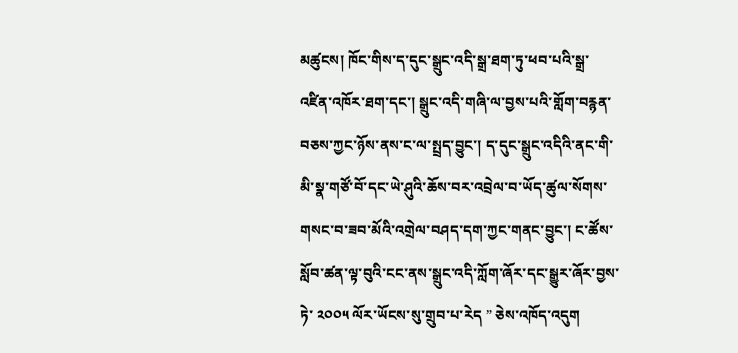མཚུངས། ཁོང་གིས་ད་དུང་སྒྲུང་འདི་སྒྲ་ཐག་ཏུ་ཕབ་པའི་སྒྲ་འཛིན་འཁོར་ཐག་དང་། སྒྲུང་འདི་གཞི་ལ་བྱས་པའི་གློག་བརྙན་བཅས་ཀྱང་ཉོས་ནས་ང་ལ་སྤྲད་བྱུང་། ད་དུང་སྒྲུང་འདིའི་ནང་གི་མི་སྣ་གཙོ་བོ་དང་ཡེ་ཤུའི་ཆོས་བར་འབྲེལ་བ་ཡོད་ཚུལ་སོགས་གསང་བ་ཟབ་མོའི་འགྲེལ་བཤད་དག་ཀྱང་གནང་བྱུང་། ང་ཚོས་སློབ་ཚན་ལྟ་བུའི་ངང་ནས་སྒྲུང་འདི་ཀློག་ཞོར་དང་སྒྱུར་ཞོར་བྱས་ཏེ་ ༢༠༠༥ ལོར་ཡོངས་སུ་གྲུབ་པ་རེད ” ཅེས་འཁོད་འདུག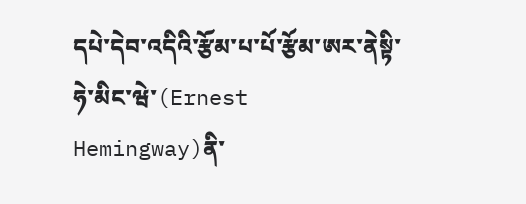དཔེ་དེབ་འདིའི་རྩོམ་པ་པོ་རྩོམ་ཨར་ནེསྟི་ཧེ་མིང་ཝེ་(Ernest Hemingway)ནི་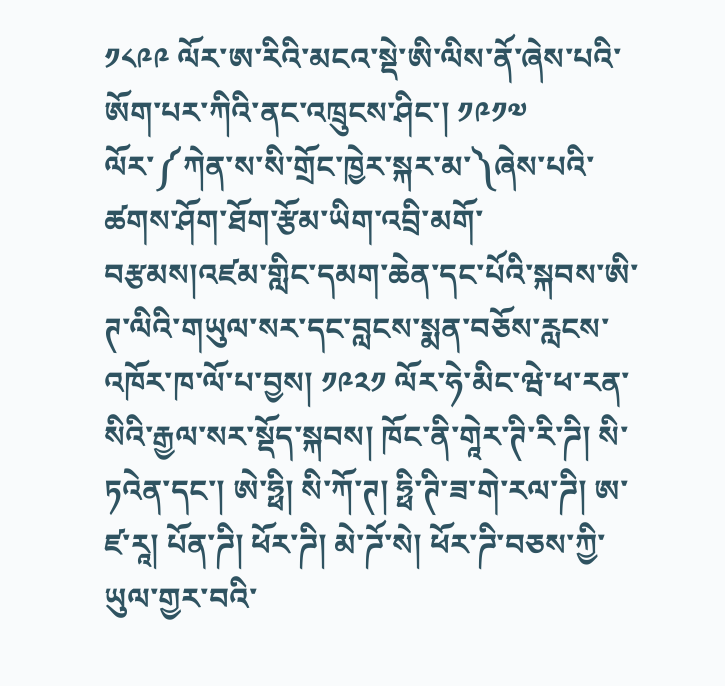༡༨༩༩ ལོར་ཨ་རིའི་མངའ་སྡེ་ཨི་ལིས་ནོ་ཞེས་པའི་ཨོག་པར་ཀིའི་ནང་འཁྲུངས་ཤིང་། ༡༩༡༧ ལོར་༼ཀེན་ས་སི་གྲོང་ཁྱེར་སྐར་མ་༽ཞེས་པའི་ཚགས་ཤོག་ཐོག་རྩོམ་ཡིག་འབྲི་མགོ་བརྩམས།འཛམ་གླིང་དམག་ཆེན་དང་པོའི་སྐབས་ཨི་ཊ་ལིའི་གཡུལ་སར་དང་བླངས་སྨན་བཅོས་རླངས་འཁོར་ཁ་ལོ་པ་བྱས། ༡༩༢༡ ལོར་ཧེ་མིང་ཝེ་ཕ་རན་སིའི་རྒྱལ་སར་སྡོད་སྐབས། ཁོང་ནི་གཱེར་ཊི་རི་ཌི། སི་ཏའེན་དང་། ཨེ་ཧྥི། སི་ཀོ་ཊ། ཧྥི་ཊི་ཟ་གེ་རལ་ཌི། ཨ་ཛ་རཱ། པོན་ཌི། ཕོར་ཌི། མེ་ཌོ་སེ། ཕོར་ཌི་བཅས་ཀྱི་ཡུལ་གྱར་བའི་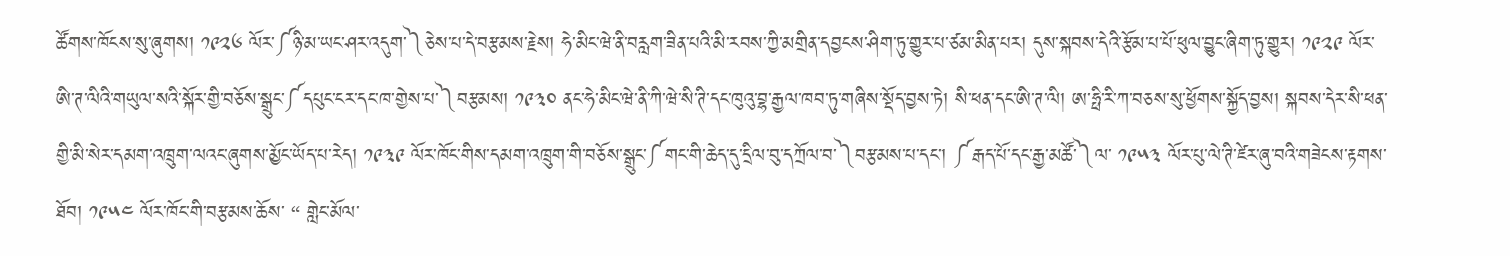ཚོགས་ཁོངས་སུ་ཞུགས། ༡༩༢༦ ལོར་༼ཉི་མ་ཡང་ཤར་འདུག་༽ཅེས་པ་དེ་བརྩམས་རྗེས། ཧེ་མིང་ཝེ་ནི་བརླག་ཟིན་པའི་མི་རབས་ཀྱི་མགྲིན་དབྱངས་ཤིག་ཏུ་གྱུར་པ་ཙམ་མིན་པར། དུས་སྐབས་དེའི་རྩོམ་པ་པོ་ཕུལ་བྱུང་ཞིག་ཏུ་གྱུར། ༡༩༢༩ ལོར་ཨི་ཊ་ལིའི་གཡུལ་སའི་སྐོར་གྱི་བཅོས་སྒྲུང་༼དཔུང་ངར་དང་ཁ་གྱེས་པ་༽བརྩམས། ༡༩༣༠ ནང་ཧེ་མིང་ཝེ་ནི་ཀི་ཝེ་སི་ཊི་དང་ཁུའུ་བྷ་རྒྱལ་ཁབ་ཏུ་གཞིས་སྡོད་བྱས་ཏེ། སི་ཕན་དང་ཨི་ཊ་ལི། ཨ་ཧྥི་རི་ཀ་བཅས་སུ་ཕྱོགས་སྐྱོད་བྱས། སྐབས་དེར་སི་ཕན་གྱི་མི་སེར་དམག་འཁྲུག་ལའང་ཞུགས་མྱོང་ཡོད་པ་རེད། ༡༩༣༩ ལོར་ཁོང་གིས་དམག་འཁྲུག་གི་བཅོས་སྒྲུང་༼གང་གི་ཆེད་དུ་དྲིལ་བུ་དཀྲོལ་བ་༽བརྩམས་པ་དང་། ༼རྒད་པོ་དང་རྒྱ་མཚོ་༽ལ་ ༡༩༥༣ ལོར་པུ་ལེ་ཊི་ཛེར་ཞུ་བའི་གཟེངས་རྟགས་ཐོབ། ༡༩༥༤ ལོར་ཁོང་གི་བརྩམས་ཆོས་ “ གླེང་མོལ་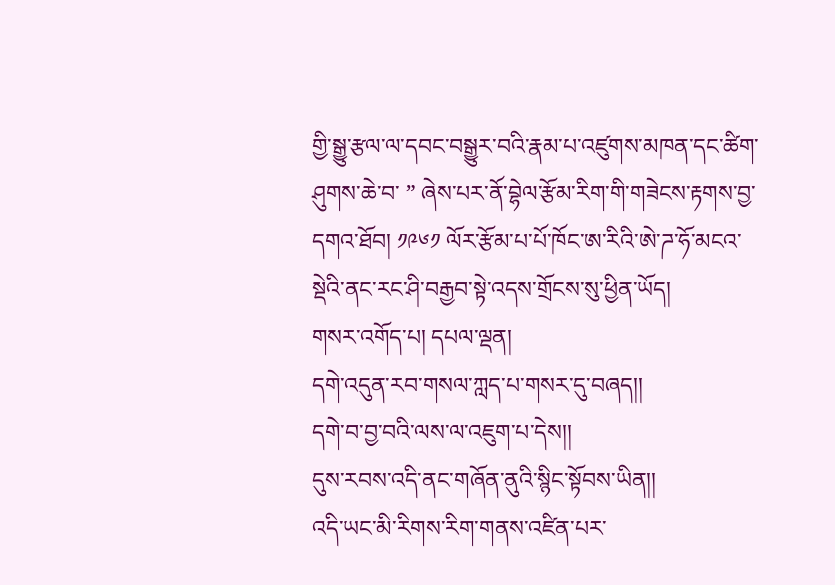གྱི་སྒྱུ་རྩལ་ལ་དབང་བསྒྱུར་བའི་རྣམ་པ་འཛུགས་མཁན་དང་ཚིག་ཤུགས་ཆེ་བ་ ” ཞེས་པར་ནོ་བྷེལ་རྩོམ་རིག་གི་གཟེངས་རྟགས་བྱ་དགའ་ཐོབ། ༡༩༦༡ ལོར་རྩོམ་པ་པོ་ཁོང་ཨ་རིའི་ཨེ་ཌ་ཧོ་མངའ་སྡེའི་ནང་རང་ཤི་བརྒྱབ་སྟེ་འདས་གྲོངས་སུ་ཕྱིན་ཡོད།
གསར་འགོད་པ། དཔལ་ལྡན།
དགེ་འདུན་རབ་གསལ་ཀླད་པ་གསར་དུ་བཞད།།
དགེ་བ་བྱ་བའི་ལས་ལ་འཇུག་པ་དེས།།
དུས་རབས་འདི་ནང་གཞོན་ནུའི་སྙིང་སྟོབས་ཡིན།།
འདི་ཡང་མི་རིགས་རིག་གནས་འཛིན་པར་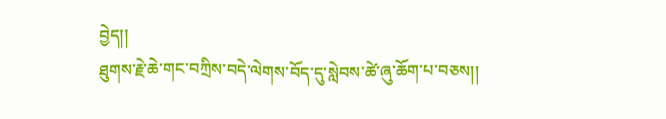བྱེད།།
ཐུགས་རྗེ་ཆེ་གང་བཀྲིས་བདེ་ལེགས་བོད་དུ་སླེབས་ཚེ་ཞུ་ཆོག་པ་བཅས།།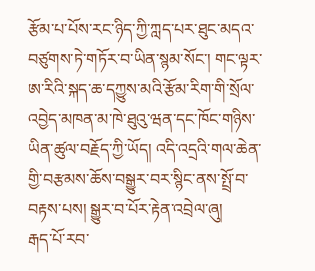རྩོམ་པ་པོས་རང་ཉིད་ཀྱི་ཀླད་པར་ཐུང་མདའ་བཙུགས་ཏེ་གཏོར་བ་ཡིན་སྙམ་སོང་། གང་ལྟར་ཨ་རིའི་སྐད་ཆ་དཀྱུས་མའི་རྩོམ་རིག་གི་སྲོལ་འབྱེད་མཁན་མ་ཁེ་ཐུའུ་ཝན་དང་ཁོང་གཉིས་ཡིན་ཚུལ་བརྗོད་ཀྱི་ཡོད། འདི་འདྲའི་གལ་ཆེན་གྱི་བརྩམས་ཆོས་བསྒྱུར་བར་སྙིང་ནས་སྤྲོ་བ་བརྟས་པས། སྒྱུར་བ་པོར་རྟེན་འབྲེལ་ཞུ།
རྒད་པོ་རབ་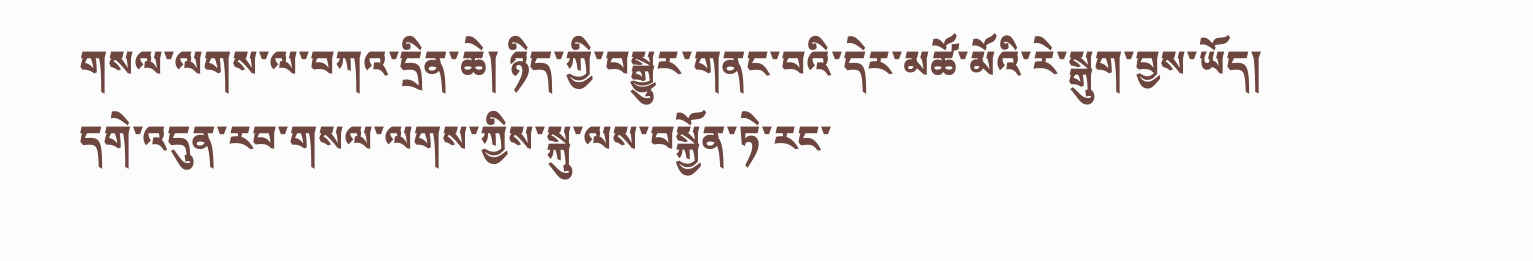གསལ་ལགས་ལ་བཀའ་དྲིན་ཆེ། ཉིད་ཀྱི་བསྒྱུར་གནང་བའི་དེར་མཚོ་མོའི་རེ་སྒུག་བྱས་ཡོད།
དགེ་འདུན་རབ་གསལ་ལགས་ཀྱིས་སྐུ་ལས་བསྐྱོན་ཏེ་རང་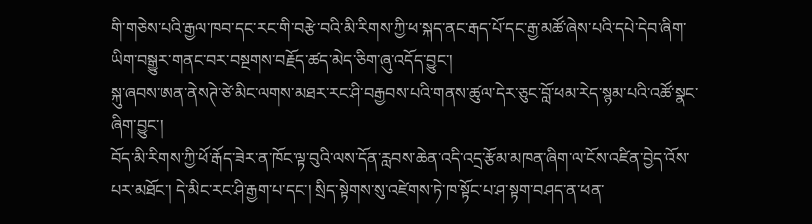གི་གཅེས་པའི་རྒྱལ་ཁབ་དང་རང་གི་བརྩེ་བའི་མི་རིགས་ཀྱི་ཕ་སྐད་ནང་རྒད་པོ་དང་རྒྱ་མཚོ་ཞེས་པའི་དཔེ་དེབ་ཞིག་ཡིག་བསྒྱུར་གནང་བར་བསྔགས་བརྗོད་ཚད་མེད་ཅིག་ཞུ་འདོད་བྱུང་།
སྐུ་ཞབས་ཨན་ནེསཊེ་ཙེ་མིང་ལགས་མཐར་རང་ཤི་བརྒྱབས་པའི་གནས་ཚུལ་དེར་ཅུང་བློ་ཕམ་རེད་སྙམ་པའི་འཚོ་སྣང་ཞིག་བྱུང་།
བོད་མི་རིགས་ཀྱི་ཕོ་རྒོད་ཟེར་ན་ཁོང་ལྟ་བུའི་ལས་དོན་རླབས་ཆེན་འདི་འདྲ་རྩོམ་མཁན་ཞིག་ལ་ངོས་འཛིན་བྱེད་འོས་པར་མཐོང་། དེ་མིང་རང་ཤི་རྒྱག་པ་དང་། སྲིད་སྟེགས་སུ་འཛེགས་ཏེ་ཁ་སྟོང་པ་ཤ་སྟག་བཤད་ན་ཕན་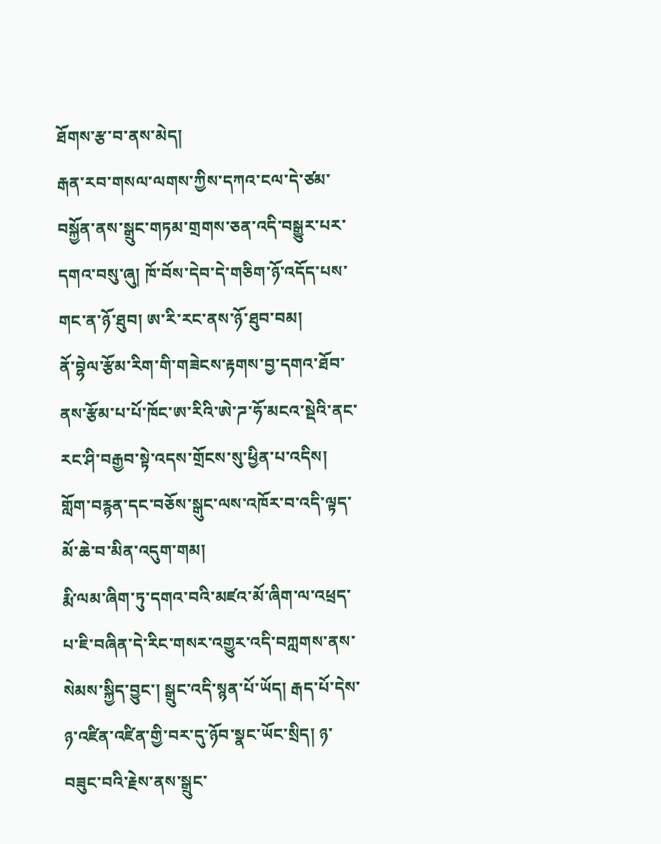ཐོགས་རྩ་བ་ནས་མེད།
རྒན་རབ་གསལ་ལགས་ཀྱིས་དཀའ་ངལ་དེ་ཙམ་བསྐྱོན་ནས་སྒྲུང་གཏམ་གྲགས་ཅན་འདི་བསྒྱུར་པར་དགའ་བསུ་ཞུ། ཁོ་བོས་དེབ་དེ་གཅིག་ཉོ་འདོད་པས་གང་ན་ཉོ་ཐུབ། ཨ་རི་རང་ནས་ཉོ་ཐུབ་བམ།
ནོ་བྷེལ་རྩོམ་རིག་གི་གཟེངས་རྟགས་བྱ་དགའ་ཐོབ་ནས་རྩོམ་པ་པོ་ཁོང་ཨ་རིའི་ཨེ་ཌ་ཧོ་མངའ་སྡེའི་ནང་རང་ཤི་བརྒྱབ་སྟེ་འདས་གྲོངས་སུ་ཕྱིན་པ་འདིས། གློག་བརྙན་དང་བཅོས་སྒུང་ལས་འཁོར་བ་འདི་ལྟད་མོ་ཆེ་བ་མིན་འདུག་གམ།
རྨི་ལམ་ཞིག་ཏུ་དགའ་བའི་མཛའ་མོ་ཞིག་ལ་འཕྲད་པ་ཇི་བཞིན་དེ་རིང་གསར་འགྱུར་འདི་བཀླགས་ནས་སེམས་སྐྱིད་བྱུང་། སྒྲུང་འདི་སྙན་པོ་ཡོད། རྒད་པོ་དེས་ཉ་འཛིན་འཛིན་གྱི་བར་དུ་ཉོབ་སྣང་ཡོང་སྲིད། ཉ་བཟུང་བའི་རྗེས་ནས་སྒྲུང་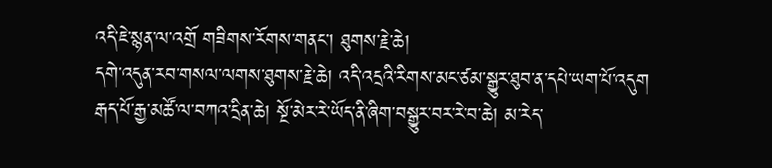འདི་ཇེ་སྙན་ལ་འགྲོ གཟིགས་རོགས་གནང་། ཐུགས་རྗེ་ཆེ།
དགེ་འདུན་རབ་གསལ་ལགས་ཐུགས་རྗེ་ཆེ། འདི་འདྲའི་རིགས་མང་ཙམ་སྒྱུར་ཐུབ་ན་དཔེ་ཡག་པོ་འདུག
རྒད་པོ་རྒྱ་མཚོ་ལ་བཀའ་དྲིན་ཆེ། སྔོ་མེར་རེ་ཡོད་ནི་ཞིག་བསྒྱུར་བར་རེ་བ་ཆེ། མ་རེད་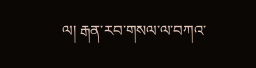ལ། རྒན་རབ་གསལ་ལ་བཀའ་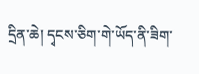དྲིན་ཆེ། དྭངས་ཅིག་གེ་ཡོད་ནི་ཟིག་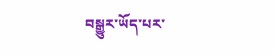བསྒྱུར་ཡོད་པར་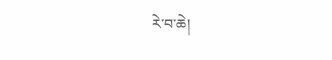རེ་བ་ཆེ།